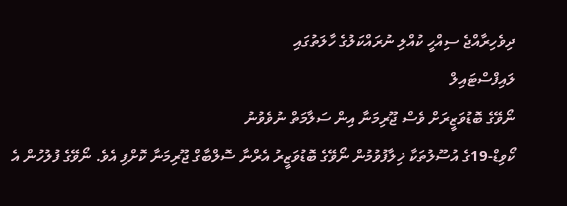ދިވެހިރާއްޖެ ސިއްހީ ކުއްލި ނުރައްކަލުގެ ހާލަތުގައި
ލައިފްސްޓައިލް
ނޯވޭގެ ބޮޑުވަޒީރަށް ވެސް ޖޫރިމަނާ އިން ސަލާމަތް ނުވެވުނު
ކޯވިޑް-19ގެ އުސޫލުތަކާ ޚިލާފުވުމުން ނޯވޭގެ ބޮޑުވަޒީރު އެރްނާ ސޮލްބާގް ޖޫރިމަނާ ކޮށްފި އެވެ. ނޯވޭގެ ފުލުހުން އެ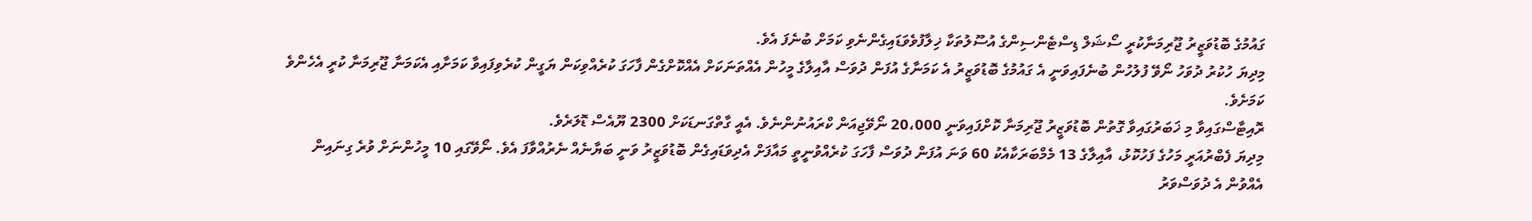ގައުމުގެ ބޮޑުވަޒީރު ޖޫރިމަނާކުރީ ސޯޝަލް ޑިސްޓެންސިންގެ އުސޫލުތަކާ ޚިލާފުވެވަޑައިގެންނެވި ކަމަށް ބުނެފަ އެވެ.
މިދިޔަ ހުކުރު ދުވަހު ނޯވޭ ފުލުހުން ބުނެފައިވަނީ އެ ގައުމުގެ ބޮޑުވަޒީރު އެ ކަމަނާގެ އުފަން ދުވަސް އާއިލާގެ މީހުން އެއްތަނަކަށް އެއްކޮށްގެން ފާހަގަ ކުރެއްވިކަން ޔަގީން ކުރެވިފައިވާ ކަމަށާއި އެކަމަނާ ޖޫރިމަނާ ކުރީ އެހެންވެ ކަމަށެވެ.
ރޮއިޓާސްގައިވާ މި ޚަބަރުގައިވާ ގޮތުން ބޮޑުވަޒީރު ޖޫރިމަނާ ކޮށްފައިވަނީ 20،000 ނޯވޭޖިއަން ކްރައުނުންނެވެ. އެއީ ގާތްގަނޑަކަށް 2300 ޔޫއެސް ޑޮލަރެވެ.
މިދިޔަ ފެބްރުއަރީ މަހުގެ ފަހުކޮޅު، އާއިލާގެ 13 މެމްބަރަކާއެކު 60 ވަނަ އުފަން ދުވަސް ފާހަގަ ކުރެއްވުނީތީ މައާފަށް އެދިވަޑައިގެން ބޮޑުވަޒީރު ވަނީ ބަޔާނެއް ނެރުއްވާފަ އެވެ. ނޯވޭގައި 10 މީހުންނަށް ވުރެ ގިނައިން އެއްވުން އެ ދުވަސްވަރު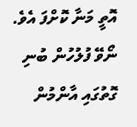އޮތީ މަނާ ކޮށްފަ އެވެ.
ނޯވޭ ފުލުހުން ބުނި ގޮތުގައި އާންމުން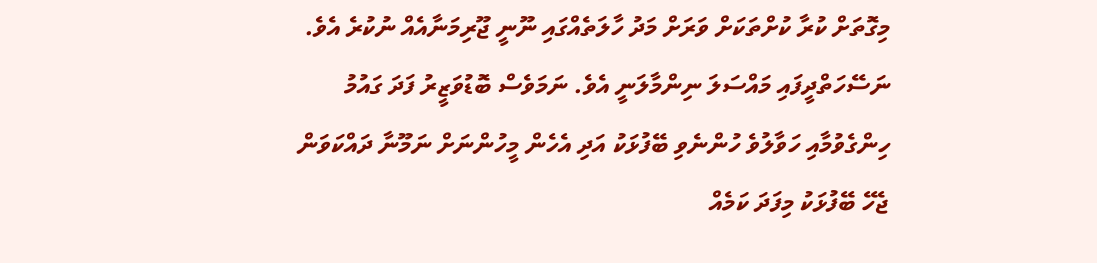މިގޮތަށް ކުރާ ކުށްތަކަށް ވަރަށް މަދު ހާލަތެއްގައި ނޫނީ ޖޫރިމަނާއެއް ނުކުރެ އެވެ. ނަސޭހަތްދީފައި މައްސަލަ ނިންމާލަނީ އެވެ. ނަމަވެސް ބޮޑުވަޒީރު ފަދަ ގައުމު ހިންގެވުމާއި ހަވާލުވެ ހުންނެވި ބޭފުޅަކު އަދި އެހެން މީހުންނަށް ނަމޫނާ ދައްކަވަން ޖެހޭ ބޭފުޅަކު މިފަދަ ކަމެއް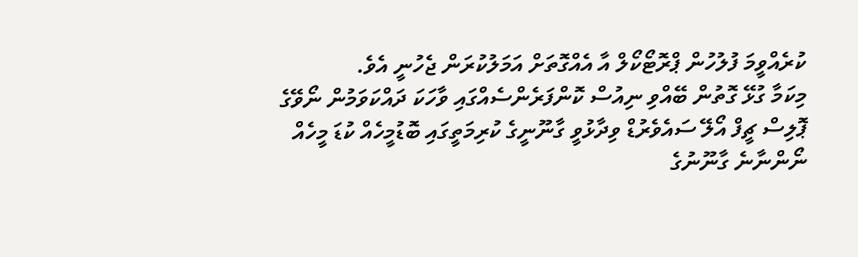ކުރެއްވީމަ ފުލުހުން ޕްރޮޓޯކޯލް އާ އެއްގޮތަށް އަމަލުކުރަން ޖެހުނީ އެވެ.
މިކަމާ ގުޅޭ ގޮތުން ބޭއްވި ނިއުސް ކޮންފަރެންސެއްގައި ވާހަކަ ދައްކަވަމުން ނޯވޭގެ ޕޮލިސް ޗީފް އޯލޭ ސައެވެރުޑް ވިދާޅުވީ ގާނޫނީގެ ކުރިމަތީގައި ބޮޑުމީހެއް ކުޑަ މީހެއް ނޯންނާނެ ގާނޫނުގެ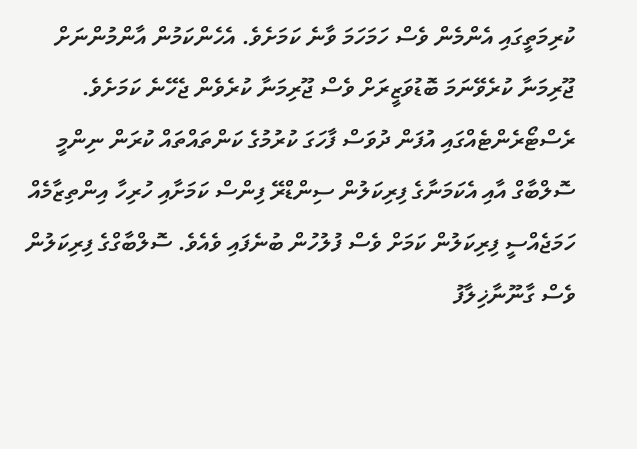ކުރިމަތީގައި އެންމެން ވެސް ހަމަހަމަ ވާނެ ކަމަށެވެ. އެހެންކަމުން އާންމުންނަށް ޖޫރިމަނާ ކުރެވޭނަމަ ބޮޑުވަޒީރަށް ވެސް ޖޫރިމަނާ ކުރެވެން ޖެހޭނެ ކަމަށެވެ.
ރެސްޓޯރެންޓެއްގައި އުފަން ދުވަސް ފާހަގަ ކުރުމުގެ ކަންތައްތައް ކުރަން ނިންމީ ސޮލްބާގް އާއި އެކަމަނާގެ ފިރިކަލުން ސިންޑްރޭ ފިންސް ކަމަށާއި ހުރިހާ އިންތިޒާމެއް ހަމަޖެއްސީ ފިރިކަލުން ކަމަށް ވެސް ފުލުހުން ބުނެފައި ވެއެވެ. ސޮލްބާގްގެ ފިރިކަލުން ވެސް ގާނޫނާޚިލާފު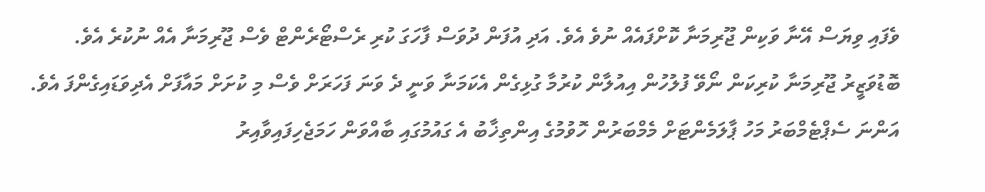ވެފައި ވިޔަސް އޭނާ ވަކިން ޖޫރިމަނާ ކޮށްފައެއް ނުވެ އެވެ. އަދި އުފަން ދުވަސް ފާހަގަ ކުރި ރެސްޓޯރެންޓް ވެސް ޖޫރިމަނާ އެއް ނުކުރެ އެވެ.
ބޮޑުވަޒީރު ޖޫރިމަނާ ކުރިކަން ނޯވޭ ފުލުހުން އިއުލާން ކުރުމާ ގުޅިގެން އެކަމަނާ ވަނީ ދެ ވަނަ ފަހަރަށް ވެސް މި ކުށަށް މައާފަށް އެދިވަޑައިގެންފަ އެވެ.
އަންނަ ސެޕްޓެމްބަރު މަހު ޕާލަމެންޓަށް މެމްބަރުން ހޮވުމުގެ އިންތިޚާބު އެ ގައުމުގައި ބާއްވަން ހަމަޖެހިފައިވާއިރު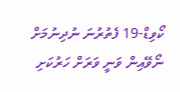ކޯވިޑް-19 ފެތުރުނަ ނުދިނުމަށް ނޯވޭއިން ވަނީ ވަރަށް ހަރުކަށި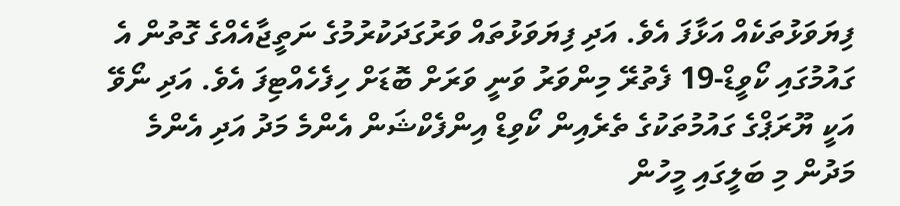ފިޔަވަޅުތަކެއް އަޅާފަ އެވެ. އަދި ފިޔަވަޅުތައް ވަރުގަދަކުރުމުގެ ނަތީޖާއެއްގެ ގޮތުން އެ ގައުމުގައި ކޯވީޑް-19 ފެތުރޭ މިންވަރު ވަނީ ވަރަށް ބޮޑަށް ހިފެހެއްޓިފަ އެވެ. އަދި ނޯވޭ އަކީ ޔޫރަޕްގެ ގައުމުތަކުގެ ތެރެއިން ކޯވިޑް އިންފެކްޝަން އެންމެ މަދު އަދި އެންމެ މަދުން މި ބަލީގައި މީހުން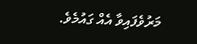މަރުވެފައިވާ އެއް ގައުމެވެ.